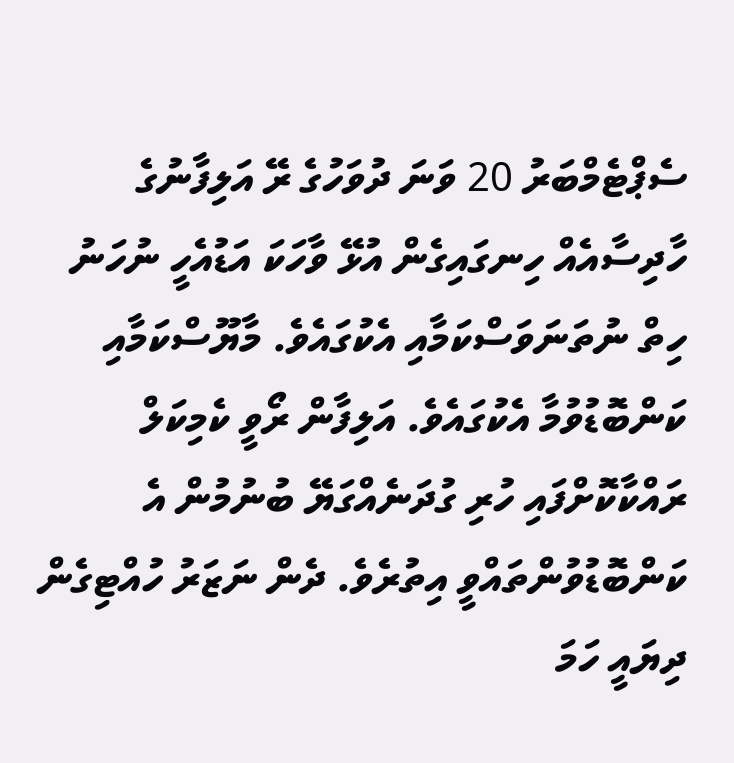ސެޕްޓެމްބަރު 20 ވަނަ ދުވަހުގެ ރޭ އަލިފާނުގެ ހާދިސާއެއް ހިނގައިގެން އުޅޭ ވާހަކަ އަޑުއެހީ ނުހަނު ހިތް ނުތަނަވަސްކަމާއި އެކުގައެވެ. މާޔޫސްކަމާއި ކަންބޮޑުވުމާ އެކުގައެވެ. އަލިފާން ރޯވީ ކެމިކަލް ރައްކާކޮށްފައި ހުރި ގުދަނެއްގަޔޭ ބުނުމުން އެ ކަންބޮޑުވުންތައްވީ އިތުރެވެ. ދެން ނަޒަރު ހުއްޓިގެން ދިޔައީ ހަމަ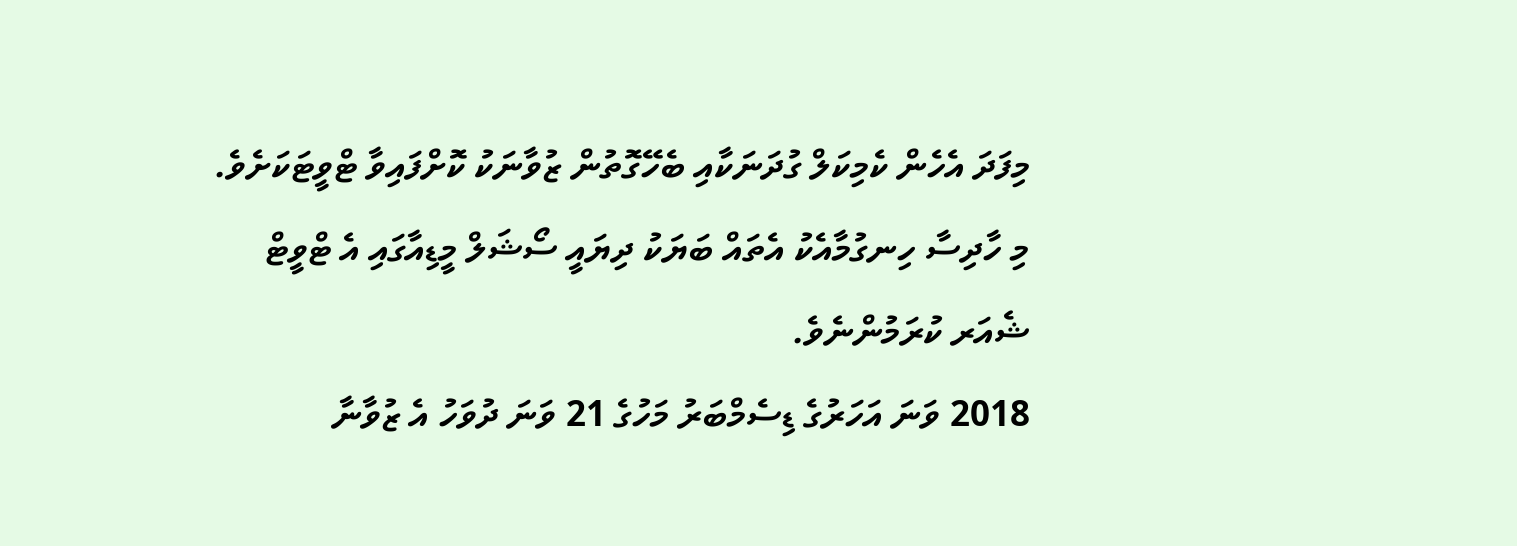މިފަދަ އެހެން ކެމިކަލް ގުދަނަކާއި ބެހޭގޮތުން ޒުވާނަކު ކޮށްފައިވާ ޓްވީޓަކަށެވެ. މި ހާދިސާ ހިނގުމާއެކު އެތައް ބަޔަކު ދިޔައީ ސޯޝަލް މީޑިއާގައި އެ ޓްވީޓް ޝެއަރ ކުރަމުންނެވެ.
2018 ވަނަ އަހަރުގެ ޑިސެމްބަރު މަހުގެ 21 ވަނަ ދުވަހު އެ ޒުވާނާ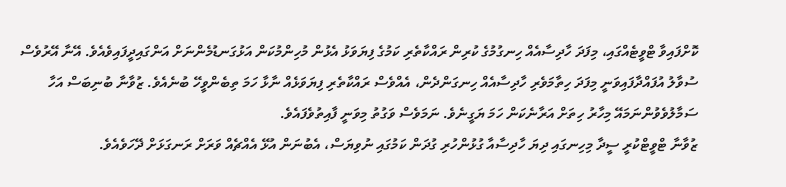ކޮށްފައިވާ ޓްވީޓެއްގައި، މިފަދަ ހާދިސާއެއް ހިނގުމުގެ ކުރިން ރައްކާތެރި ކަމުގެ ފިޔަވަޅު އެޅުން މުހިންމުކަން އަޅުގަނޑުމެންނަށް އަންގައިދީފައިވެއެވެ. އޭނާ އޭރުވެސް ސުވާލު އުފައްދާފައިވަނީ މިފަދަ ހިތާމަވެރި ހާދިސާއެއް ހިނގަންދެން، އެއްވެސް ރައްކާތެރި ފިޔަވަޅެއް ނާޅާ ހަމަ ތިބެންވީހޭ ބުނެއެވެ. ޒުވާނާ ބުނިބަސް އަހާ ސަމާލުވެވުންނަމައޭ މިހާރު ހިތަށް އަރާނެކަން ހަމަ ޔަގީނެވެ. ނަމަވެސް ވަގުތު މިވަނީ ފާއިތުވެފައެވެ.
ޒުވާނާ ޓްވީޓްކުރީ ސީދާ މިހިނގައި ދިޔަ ހާދިސާއާ ގުޅުންހުރި ގުދަން ކަމުގައި ނުވިޔަސް، އެބުނަން އުޅޭ އެއްޗެއް ވަރަށް ރަނގަޅަށް ދޭހަވެއެވެ.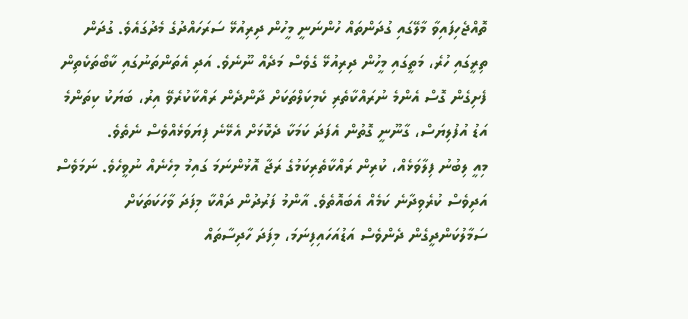ތޮއްޖެހިފައިވާ މާލޭގައި ގުދަންތައް ހުންނަނީ މީހުން ދިރިއުޅޭ ސަރަހައްދުގެ މެދުގައެވެ. ގުދަން ތިރީގައި ހުރެ، މަތީގައި މީހުން ދިރިއުޅޭ ގެވެސް މަދެއް ނޫނެވެ. އަދި އެތަންތަނުގައި ކާބޯތަކެތިން ފެށިގެން ގޮސް އެންމެ ނުރައްކާތެރި ކެމިކަލްތަކަށް ދާންދެން ރައްކާކުރެވޭ އިރު، ބަޔަކު ކިތަންމެ އަޑު އުފުލިޔަސް، ގާނޫނީ ގޮތުން އެފަދަ ކަމަކާ ދެކޮޅަށް އެޅޭނެ ފިޔަވަޅެއްވެސް ނެތެވެ.
މިއީ ލިބުނު ފިލާވަޅެއް، ކުރިން ރައްކާތެރިކަމުގެ ރަޖާ އޮޅުންނަމަ ގައިމު މިހެނެއް ނުވީހެވެ. ނަމަވެސް އަދިވެސް ކުރެވިދާނެ ކަމެއް އެބައޮތެވެ. އާންމު ފަރުދުން ދައްކާ މިފަދަ ވާހަކަތަކަށް ސަމާލުކަންދީގެން ދެންވެސް އަޑުއަހައިފިނަމަ، މިފަދަ ހާދިސާތައް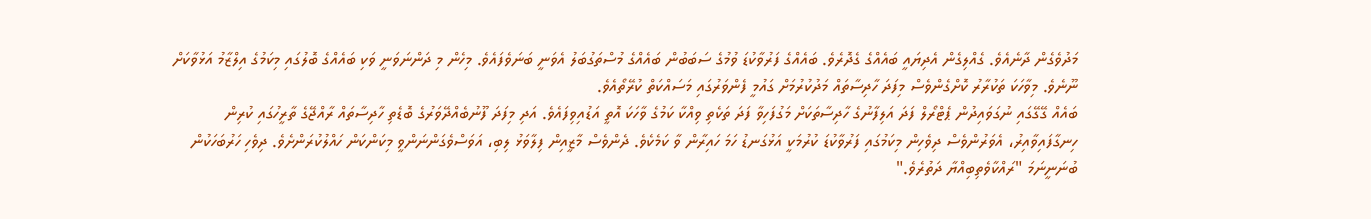މަދުވެގެން ދާނެއެވެ. ގެއްލިގެން އެދިޔައީ ބައެއްގެ ގެދޮރެވެ. ބައެއްގެ ފަރުވާކުޑަ ވުމުގެ ސަބަބުން ބައެއްގެ މުސްތަގުބަލު އެވަނީ ބަނަވެފައެވެ. މިހެން މި ދަންނަވަނީ ވަކި ބައެއްގެ ބޮލުގައި މިކަމުގެ އިލްޒާމު އަޅުވާކަށް ނޫނެވެ. މިވާހަކަ ތަކުރާރު ކޮށްގެންވެސް މިފަދަ ހާދިސާތައް މަދުކުރުމަށް ގައުމީ ފެންވަރުގައި މަސައްކަތް ކުރޭތޯއެވެ.
ބައެއް ގޭގޭގައި ނުގަވައިދުން ޕެޓްރޯލް ފަދަ އަލިފާނުގެ ހާދިސާތަކަށް މަގުފަހިވާ ފަދަ ތަކެތި ވިއްކާ ކަމުގެ ވާހަކަ އޮތީ އަޑުއިވިފައެވެ. އަދި މިފަދަ ފޫނުބެއްދޭވަރުގެ ބޮޑެތި ހާދިސާތައް ރާއްޖޭގެ ތާރީހުގައި ކުރިން ހިނގާފައިވާއިރު، އެވަރުންވެސް ދިވެހިން މިކަމުގައި ފަރުވާކުޑަ ކުރުމަކީ އަޅުގަނޑު ހަމަ ހައިރާން ވާ ކަމެކެވެ. ދެންވެސް މާޒީއިން ފިލާވަޅު ލިބި، އަވަސްވެގަންނަންވީ މިކަންކަން ހައްލުކުރަންށެވެ. ދިވެހި ހަރުބަހަކުން ބުނަނީނަމަ "ރައްކާވެތިބިއްޔާ ދަތުރެވެ."